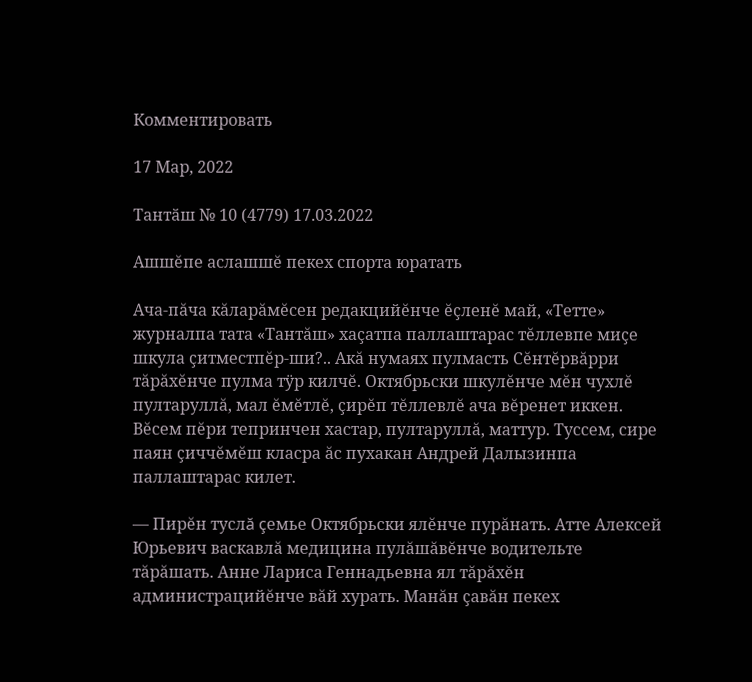Комментировать

17 Мар, 2022

Тантӑш № 10 (4779) 17.03.2022

Ашшĕпе аслашшĕ пекех спорта юратать

Ача-пăча кăларăмĕсен редакцийĕнче ĕçленĕ май, «Тетте» журналпа тата «Тантăш» хаçатпа паллаштарас тĕллевпе миçе шкула çитместпĕр-ши?.. Акă нумаях пулмасть Сĕнтĕрвăрри тăрăхĕнче пулма тÿр килчĕ. Октябрьски шкулĕнче мĕн чухлĕ пултаруллă, мал ĕмĕтлĕ, çирĕп тĕллевлĕ ача вĕренет иккен. Вĕсем пĕри тепринчен хастар, пултаруллă, маттур. Туссем, сире паян çиччĕмĕш класра ăс пухакан Андрей Далызинпа паллаштарас килет.

— Пирĕн туслă çемье Октябрьски ялĕнче пурăнать. Атте Алексей Юрьевич васкавлă медицина пулăшăвĕнче водительте тăрăшать. Анне Лариса Геннадьевна ял тăрăхĕн администрацийĕнче вăй хурать. Манăн çавăн пекех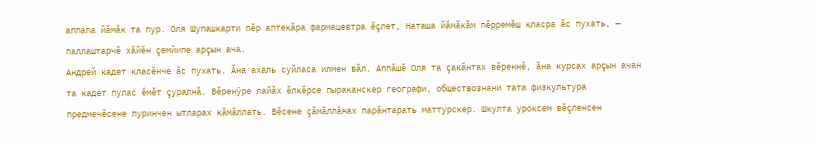аппапа йăмăк та пур. Оля Шупашкарти пĕр аптекăра фармацевтра ĕçлет, Наташа йăмăкăм пĕрремĕш класра ăс пухать, — паллаштарчĕ хăйĕн çемйипе арçын ача.
Андрей кадет класĕнче ăс пухать. Ăна ахаль суйласа илмен вăл. Аппăшĕ Оля та çакăнтах вĕреннĕ, ăна курсах арçын ачан та кадет пулас ĕмĕт çуралнă. Вĕренÿре лайăх ĕлкĕрсе пыраканскер географи, обществознани тата физкультура предмечĕсене пуринчен ытларах кăмăллать. Вĕсене çăмăллăнах парăнтарать маттурскер. Шкулта уроксем вĕçленсен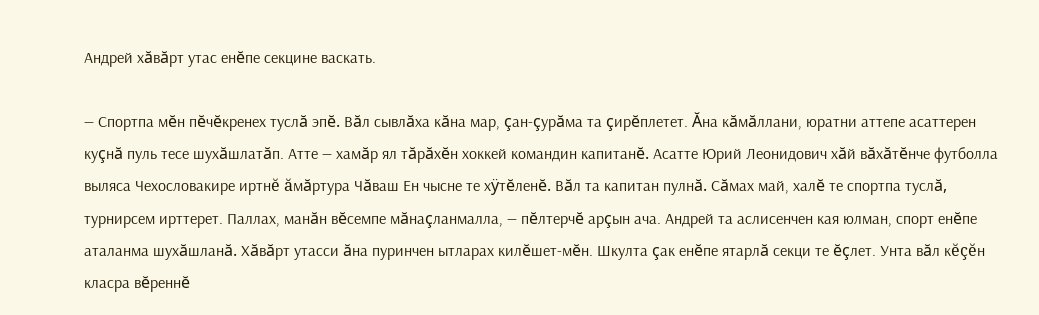Андрей хăвăрт утас енĕпе секцине васкать.

— Спортпа мĕн пĕчĕкренех туслă эпĕ. Вăл сывлăха кăна мар, çан-çурăма та çирĕплетет. Ăна кăмăллани, юратни аттепе асаттерен куçнă пуль тесе шухăшлатăп. Атте — хамăр ял тăрăхĕн хоккей командин капитанĕ. Асатте Юрий Леонидович хăй вăхăтĕнче футболла выляса Чехословакире иртнĕ ăмăртура Чăваш Ен чысне те хÿтĕленĕ. Вăл та капитан пулнă. Сăмах май, халĕ те спортпа туслă, турнирсем ирттерет. Паллах, манăн вĕсемпе мăнаçланмалла, — пĕлтерчĕ арçын ача. Андрей та аслисенчен кая юлман, спорт енĕпе аталанма шухăшланă. Хăвăрт утасси ăна пуринчен ытларах килĕшет-мĕн. Шкулта çак енĕпе ятарлă секци те ĕçлет. Унта вăл кĕçĕн класра вĕреннĕ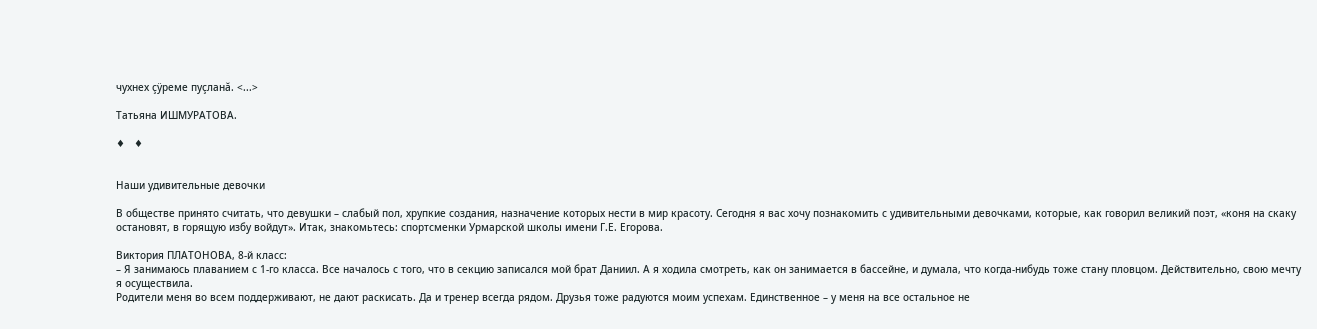чухнех çÿреме пуçланă. <...>

Татьяна ИШМУРАТОВА.

♦   ♦


Наши удивительные девочки

В обществе принято считать, что девушки – слабый пол, хрупкие создания, назначение которых нести в мир красоту. Сегодня я вас хочу познакомить с удивительными девочками, которые, как говорил великий поэт, «коня на скаку остановят, в горящую избу войдут». Итак, знакомьтесь: спортсменки Урмарской школы имени Г.Е. Егорова.

Виктория ПЛАТОНОВА, 8-й класс:
– Я занимаюсь плаванием с 1-го класса. Все началось с того, что в секцию записался мой брат Даниил. А я ходила смотреть, как он занимается в бассейне, и думала, что когда-нибудь тоже стану пловцом. Действительно, свою мечту я осуществила.
Родители меня во всем поддерживают, не дают раскисать. Да и тренер всегда рядом. Друзья тоже радуются моим успехам. Единственное – у меня на все остальное не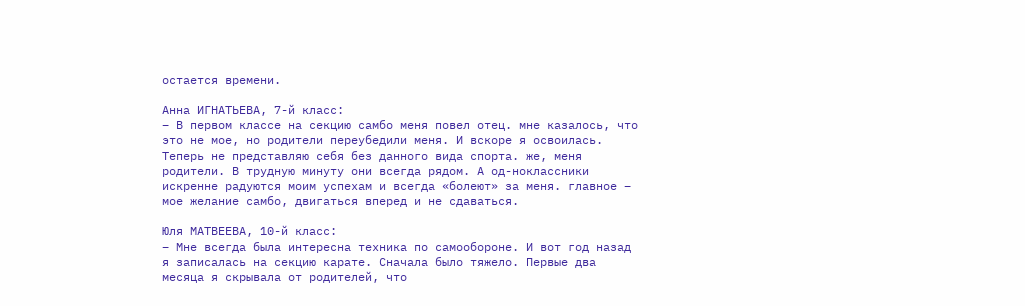остается времени.

Анна ИГНАТЬЕВА, 7-й класс:
– В первом классе на секцию самбо меня повел отец. мне казалось, что это не мое, но родители переубедили меня. И вскоре я освоилась. Теперь не представляю себя без данного вида спорта. же, меня родители. В трудную минуту они всегда рядом. А од-ноклассники искренне радуются моим успехам и всегда «болеют» за меня. главное – мое желание самбо, двигаться вперед и не сдаваться.

Юля МАТВЕЕВА, 10-й класс:
– Мне всегда была интересна техника по самообороне. И вот год назад я записалась на секцию карате. Сначала было тяжело. Первые два месяца я скрывала от родителей, что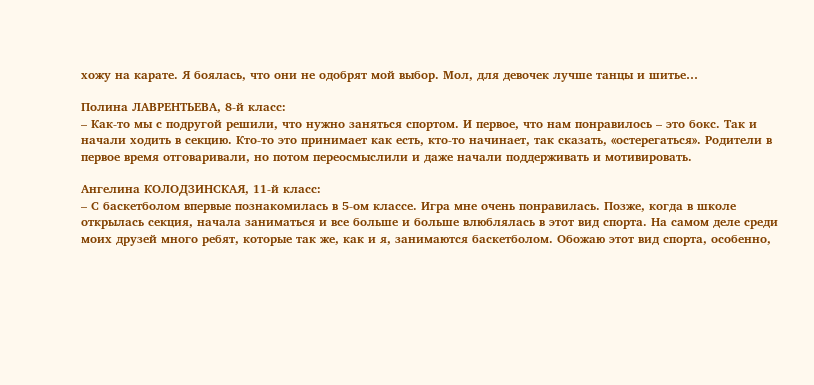хожу на карате. Я боялась, что они не одобрят мой выбор. Мол, для девочек лучше танцы и шитье…

Полина ЛАВРЕНТЬЕВА, 8-й класс:
– Как-то мы с подругой решили, что нужно заняться спортом. И первое, что нам понравилось – это бокс. Так и начали ходить в секцию. Кто-то это принимает как есть, кто-то начинает, так сказать, «остерегаться». Родители в первое время отговаривали, но потом переосмыслили и даже начали поддерживать и мотивировать.

Ангелина КОЛОДЗИНСКАЯ, 11-й класс:
– С баскетболом впервые познакомилась в 5-ом классе. Игра мне очень понравилась. Позже, когда в школе открылась секция, начала заниматься и все больше и больше влюблялась в этот вид спорта. На самом деле среди моих друзей много ребят, которые так же, как и я, занимаются баскетболом. Обожаю этот вид спорта, особенно,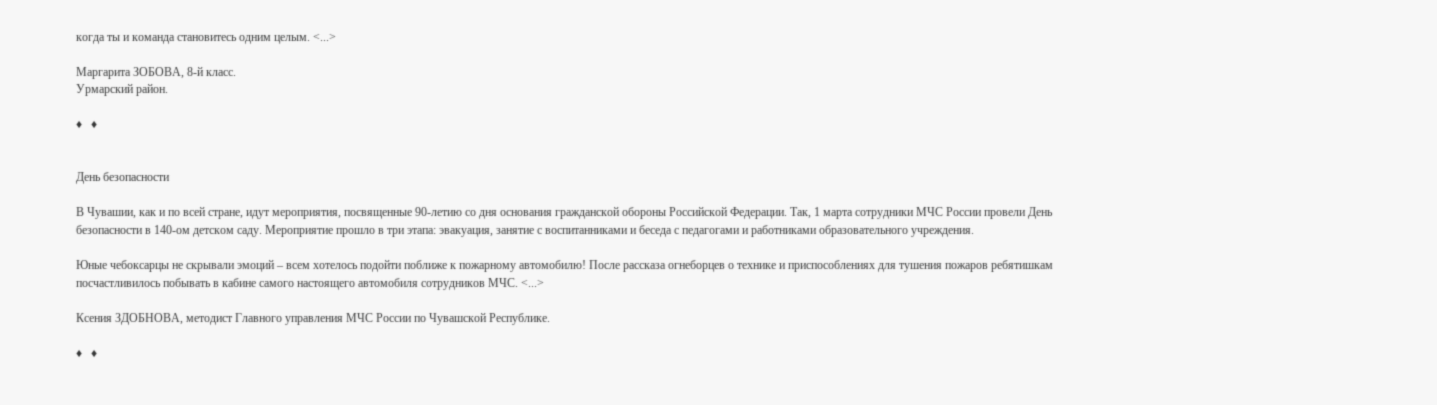когда ты и команда становитесь одним целым. <...>

Маргарита ЗОБОВА, 8-й класс.
Урмарский район.

♦   ♦


День безопасности

В Чувашии, как и по всей стране, идут мероприятия, посвященные 90-летию со дня основания гражданской обороны Российской Федерации. Так, 1 марта сотрудники МЧС России провели День безопасности в 140-ом детском саду. Мероприятие прошло в три этапа: эвакуация, занятие с воспитанниками и беседа с педагогами и работниками образовательного учреждения.

Юные чебоксарцы не скрывали эмоций – всем хотелось подойти поближе к пожарному автомобилю! После рассказа огнеборцев о технике и приспособлениях для тушения пожаров ребятишкам посчастливилось побывать в кабине самого настоящего автомобиля сотрудников МЧС. <...>

Ксения ЗДОБНОВА, методист Главного управления МЧС России по Чувашской Республике.

♦   ♦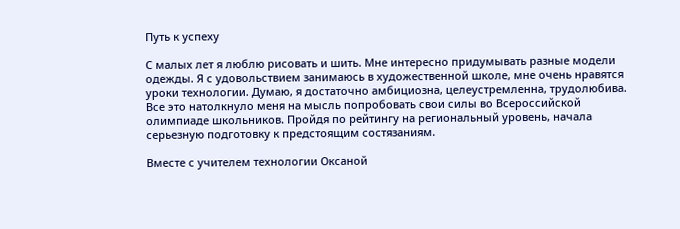Путь к успеху

С малых лет я люблю рисовать и шить. Мне интересно придумывать разные модели одежды. Я с удовольствием занимаюсь в художественной школе, мне очень нравятся уроки технологии. Думаю, я достаточно амбициозна, целеустремленна, трудолюбива. Все это натолкнуло меня на мысль попробовать свои силы во Всероссийской олимпиаде школьников. Пройдя по рейтингу на региональный уровень, начала серьезную подготовку к предстоящим состязаниям.

Вместе с учителем технологии Оксаной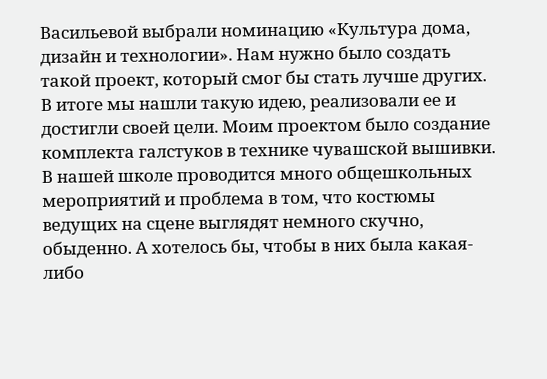Васильевой выбрали номинацию «Культура дома, дизайн и технологии». Нам нужно было создать такой проект, который смог бы стать лучше других. В итоге мы нашли такую идею, реализовали ее и достигли своей цели. Моим проектом было создание комплекта галстуков в технике чувашской вышивки. В нашей школе проводится много общешкольных мероприятий и проблема в том, что костюмы ведущих на сцене выглядят немного скучно, обыденно. А хотелось бы, чтобы в них была какая-либо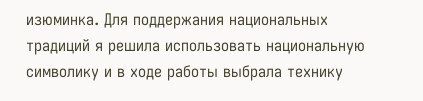изюминка. Для поддержания национальных традиций я решила использовать национальную символику и в ходе работы выбрала технику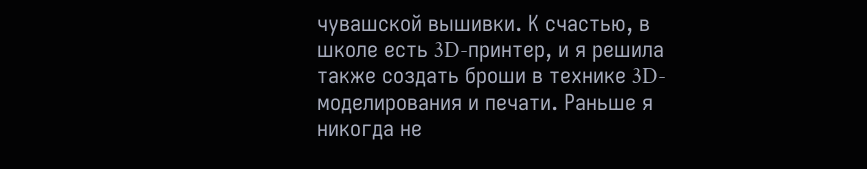чувашской вышивки. К счастью, в школе есть 3D-принтер, и я решила также создать броши в технике 3D-моделирования и печати. Раньше я никогда не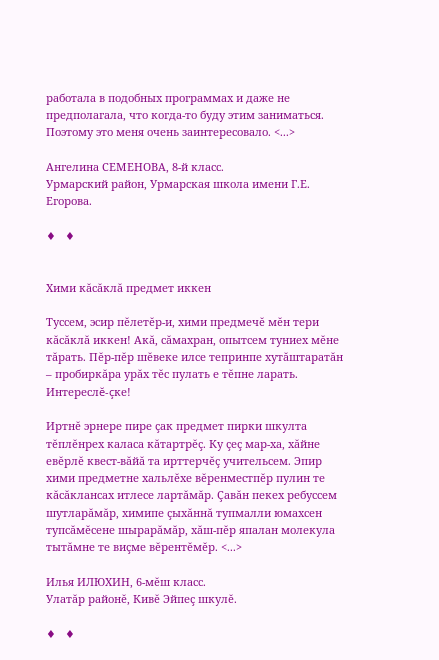работала в подобных программах и даже не предполагала, что когда-то буду этим заниматься. Поэтому это меня очень заинтересовало. <...>

Ангелина СЕМЕНОВА, 8-й класс.
Урмарский район, Урмарская школа имени Г.Е. Егорова.

♦   ♦


Хими кăсăклă предмет иккен

Туссем, эсир пĕлетĕр-и, хими предмечĕ мĕн тери кăсăклă иккен! Акă, сăмахран, опытсем туниех мĕне тăрать. Пĕр-пĕр шĕвеке илсе тепринпе хутăштаратăн – пробиркăра урăх тĕс пулать е тĕпне ларать. Интереслĕ-çке!

Иртнĕ эрнере пире çак предмет пирки шкулта тĕплĕнрех каласа кăтартрĕç. Ку çеç мар-ха, хăйне евĕрлĕ квест-вăйă та ирттерчĕç учительсем. Эпир хими предметне хальлĕхе вĕренместпĕр пулин те кăсăклансах итлесе лартăмăр. Çавăн пекех ребуссем шутларăмăр, химипе çыхăннă тупмалли юмахсен тупсăмĕсене шырарăмăр, хăш-пĕр япалан молекула тытăмне те виçме вĕрентĕмĕр. <...>

Илья ИЛЮХИН, 6-мĕш класс.
Улатăр районĕ, Кивĕ Эйпеç шкулĕ.

♦   ♦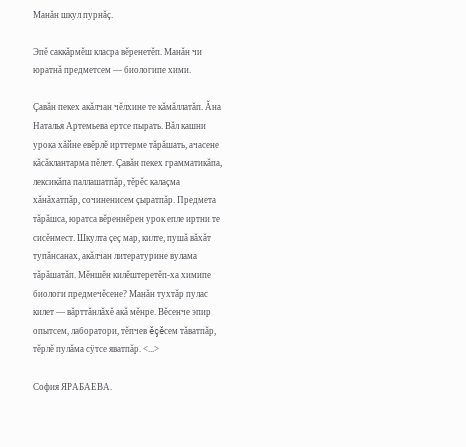Манăн шкул пурнăç.

Эпĕ саккăрмĕш класра вĕренетĕп. Манăн чи юратнă предметсем — биологипе хими.

Çавăн пекех акăлчан чĕлхине те кăмăллатăп. Ăна Наталья Артемьева ертсе пырать. Вăл кашни урока хăйне евĕрлĕ ирттерме тăрăшать, ачасене кăсăклантарма пĕлет. Çавăн пекех грамматикăпа, лексикăпа паллашатпăр, тĕрĕс калаçма хăнăхатпăр, сочиненисем çыратпăр. Предмета тăрăшса, юратса вĕреннĕрен урок епле иртни те сисĕнмест. Шкулта çеç мар, килте, пушă вăхăт тупăнсанах, акăлчан литературине вулама тăрăшатăп. Мĕншĕн килĕштеретĕп-ха химипе биологи предмечĕсене? Манăн тухтăр пулас килет — вăрттăнлăхĕ акă мĕнре. Вĕсенче эпир опытсем, лаборатори, тĕпчев ĕçĕсем тăватпăр, тĕрлĕ пулăма сÿтсе яватпăр. <...>

София ЯРАБАЕВА.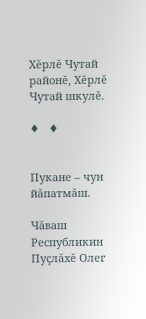Хĕрлĕ Чутай районĕ, Хĕрлĕ Чутай шкулĕ.

♦   ♦


Пукане – чун йăпатмăш.

Чăваш Республикин Пуçлăхĕ Олег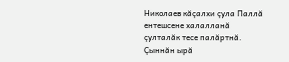Николаев кăçалхи çула Паллă ентешсене халалланă çулталăк тесе палăртнă. Çыннăн ырă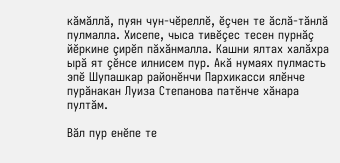кăмăллă, пуян чун-чĕреллĕ, ĕçчен те ăслă-тăнлă пулмалла. Хисепе, чыса тивĕçес тесен пурнăç йĕркине çирĕп пăхăнмалла. Кашни ялтах халăхра ырă ят çĕнсе илнисем пур. Акă нумаях пулмасть эпĕ Шупашкар районĕнчи Пархикасси ялĕнче пурăнакан Луиза Степанова патĕнче хăнара пултăм.

Вăл пур енĕпе те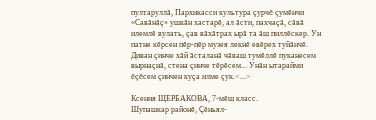пултаруллă, Пархикасси культура çурчĕ çумĕнчи «Савăнăç» ушкăн хастарĕ, ал ăсти, пахчаçă, сăвă илемлĕ вулать, çав вăхăтрах ырă та ăш пиллĕскер. Ун патне кĕрсен пĕр-пĕр музея лекнĕ евĕрех туйăнчĕ. Диван çинче хăй ăсталанă чăваш тумĕллĕ пуканесем вырнаçнă, стена çинче тĕрĕсем... Унăн ытарайми ĕçĕсем çинчен куçа илме çук.<...>

Ксения ЩЕРБАКОВА, 7-мĕш класс.
Шупашкар районĕ, Çĕньял-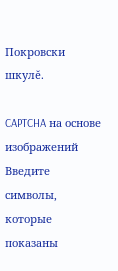Покровски шкулĕ.

CAPTCHA на основе изображений
Введите символы, которые показаны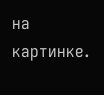на картинке.